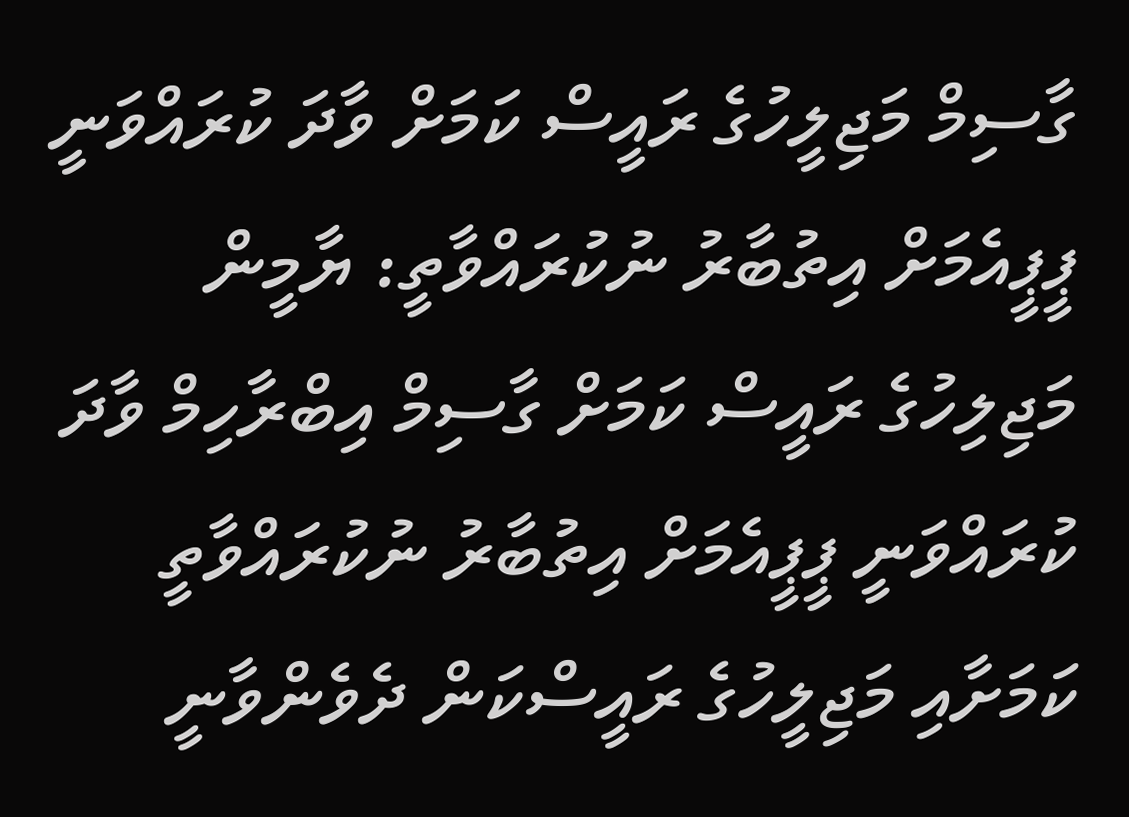ގާސިމް މަޖިލީހުގެ ރައީސް ކަމަށް ވާދަ ކުރައްވަނީ ޕީޕީއެމަށް އިތުބާރު ނުކުރައްވާތީ: ޔާމީން
މަޖިލިހުގެ ރައީސް ކަމަށް ގާސިމް އިބްރާހިމް ވާދަ ކުރައްވަނީ ޕީޕީއެމަށް އިތުބާރު ނުކުރައްވާތީ ކަމަށާއި މަޖިލީހުގެ ރައީސްކަން ދެވެންވާނީ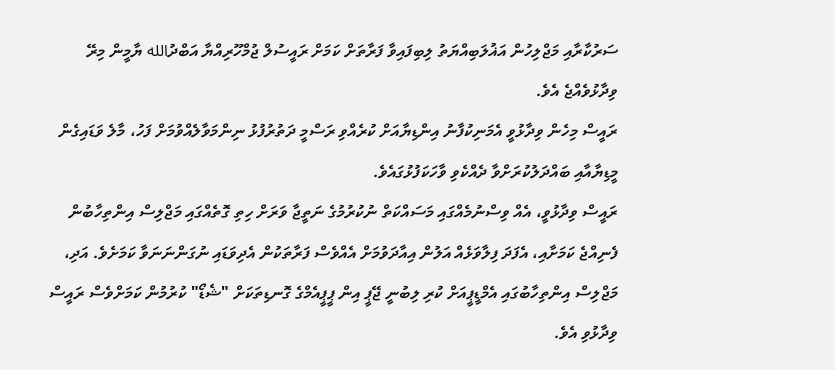ސަރުކާރާއި މަޖްލިހުން އަޣުލަބިއްޔަތު ލިބިފައިވާ ފަރާތަށް ކަމަށް ރައީސުލް ޖުމްހޫރިއްޔާ އަބްދުالله ޔާމީން މިރޭ ވިދާޅުވެއްޖެ އެވެ.
ރައީސް މިހެން ވިދާޅުވީ އެމަނިކުފާނު އިންޑިޔާއަށް ކުރެއްވި ރަސްމީ ދަތުރުފުޅު ނިންމަވާލެއްވުމަށް ފަހު، މާލެ ވަޑައިގެން މީޑިޔާއާއި ބައްދަލުކުރަށްވާ ދެއްކެވި ވާހަކަފުޅުގައެވެ.
ރައީސް ވިދާޅުވީ، އެއް ވިސްނުމެއްގައި މަސައްކަތް ނުކުރުމުގެ ނަތީޖާ ވަރަށް ހިތި ގޮތެއްގައި މަޖްލިސް އިންތިހާބުން ފެނިއްޖެ ކަމަށާއި، އެފަދަ ފިލާވަޅެއް އަލުން އިއާދަވުމަށް އެއްވެސް ފަރާތަކުން އެދިވަޑައި ނުގަންނަނަވާ ކަމަށެވެ. އަދި، މަޖްލިސް އިންތިހާބުގައި އެމްޑީޕީއަށް ކުރި ލިބުނީ ޖޭޕީ އިން ޕީޕީއެމްގެ ގޮނޑިތަކަށް "ޝެޑޯ" ކުރުމުން ކަމަށްވެސް ރައީސް ވިދާޅުވި އެވެ.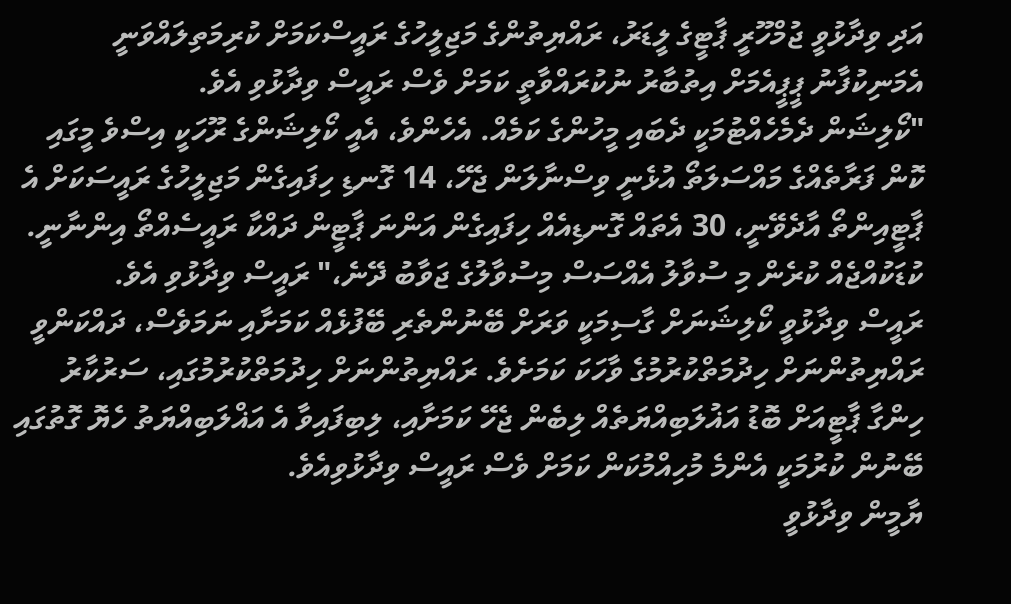އަދި ވިދާޅުވީ ޖުމްހޫރީ ޕާޓީގެ ލީޑަރު، ރައްޔިތުންގެ މަޖިލީހުގެ ރައީސްކަމަށް ކުރިމަތިލައްވަނީ އެމަނިކުފާނު ޕީޕީއެމަށް އިތުބާރު ނުކުރައްވާތީ ކަމަށް ވެސް ރައީސް ވިދާޅުވި އެވެ.
"ކޯލިޝަން ދެމެހެއްޓުމަކީ ދެބައި މީހުންގެ ކަމެއް. އެހެންވެ، އެއީ ކޯލިޝަންގެ ރޫހަކީ އިސްވެ މީގައި ކޮން ފަރާތެއްގެ މައްސަލަތޯ އުޅެނީ ވިސްނާލަން ޖެހޭ، 14 ގޮނޑި ހިފައިގެން މަޖިލީހުގެ ރައީސަކަށް އެ ޕާޓީއިންތޯ އާދެވޭނީ، 30 އެތައް ގޮނޑިއެއް ހިފައިގެން އަންނަ ޕާޓީން ދައްކާ ރައީސެއްތޯ އިންނާނީ. ކުޑަކުއްޖެއް ކުރެން މި ސުވާލު އެއްސަސް މިސުވާލުގެ ޖަވާބު ދޭނެ،" ރައީސް ވިދާޅުވި އެވެ.
ރައީސް ވިދާޅުވީ ކޯލިޝަނަށް ގާސިމަކީ ވަރަށް ބޭނުންތެރި ބޭފުޅެއް ކަމަށާއި ނަމަވެސް، ދައްކަންވީ ރައްޔިތުންނަށް ހިދުމަތްކުރުމުގެ ވާހަކަ ކަމަށެވެ. ރައްޔިތުންނަށް ހިދުމަތްކުރުމުގައި، ސަރުކާރު ހިންގާ ޕާޓީއަށް ބޮޑު އަޣުލަބިއްޔަތެއް ލިބެން ޖެހޭ ކަމަށާއި، ލިބިފައިވާ އެ އަޣްލަބިއްޔަތު ހެޔޮ ގޮތުގައި ބޭނުން ކުރުމަކީ އެންމެ މުހިއްމުކަން ކަމަށް ވެސް ރައީސް ވިދާޅުވިއެވެ.
ޔާމީން ވިދާޅުވީ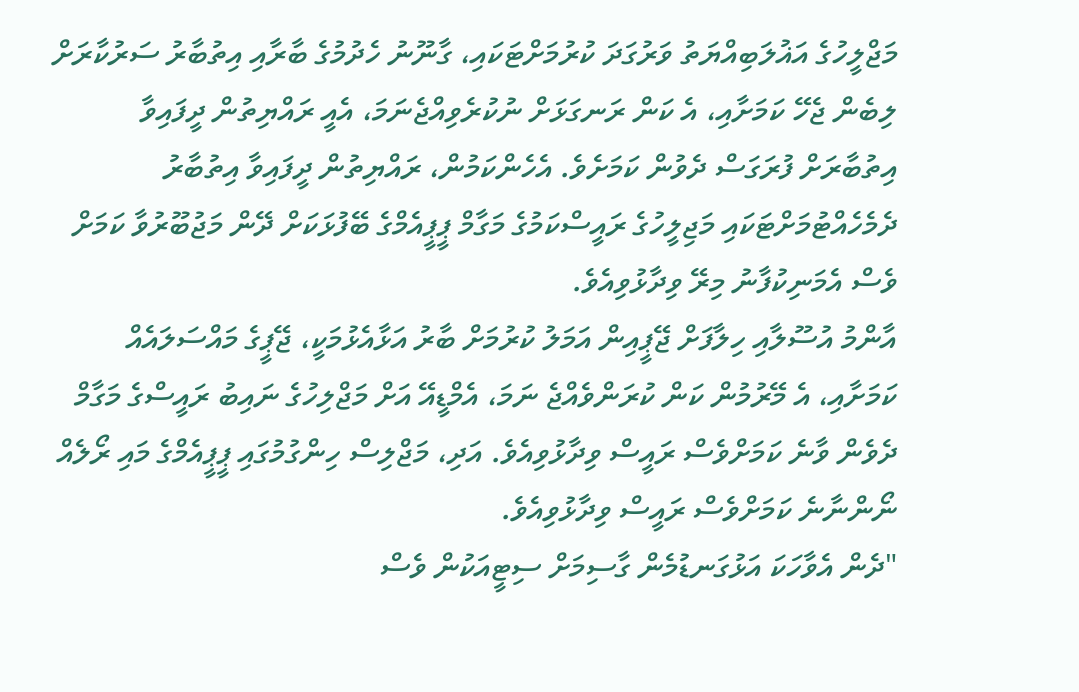މަޖްލީހުގެ އަޣުލަބިއްޔަތު ވަރުގަދަ ކުރުމަށްޓަކައި، ގާނޫނު ހެދުމުގެ ބާރާއި އިތުބާރު ސަރުކާރަށް ލިބެން ޖެހޭ ކަމަށާއި، އެ ކަން ރަނގަޅަށް ނުކުރެވިއްޖެނަމަ، އެއީ ރައްޔިތުން ދީފައިވާ އިތުބާރަށް ފުރަގަސް ދެވުން ކަމަށެވެ. އެހެންކަމުން، ރައްޔިތުން ދީފައިވާ އިތުބާރު ދެމެހެއްޓުމަށްޓަކައި މަޖިލީހުގެ ރައީސްކަމުގެ މަގާމް ޕީޕީއެމްގެ ބޭފުޅަކަށް ދޭން މަޖުބޫރުވާ ކަމަށް ވެސް އެމަނިކުފާނު މިރޭ ވިދާޅުވިއެވެ.
އާންމު އުސޫލާއި ހިލާފަށް ޖޭޕީއިން އަމަލު ކުރުމަށް ބާރު އަޅާއެޅުމަކީ، ޖޭޕީގެ މައްސަލައެއް ކަމަށާއި، އެ މޭރުމުން ކަން ކުރަންވެއްޖެ ނަމަ، އެމްޑީއޭ އަށް މަޖްލިހުގެ ނައިބު ރައީސްގެ މަގާމް ދެވެން ވާނެ ކަމަށްވެސް ރައީސް ވިދާޅުވިއެވެ. އަދި، މަޖްލިސް ހިންގުމުގައި ޕީޕީއެމްގެ މައި ރޯލެއް ނޯންނާނެ ކަމަށްވެސް ރައީސް ވިދާޅުވިއެވެ.
"ދެން އެވާހަކަ އަޅުގަނޑުމެން ގާސިމަށް ސިޓީއަކުން ވެސް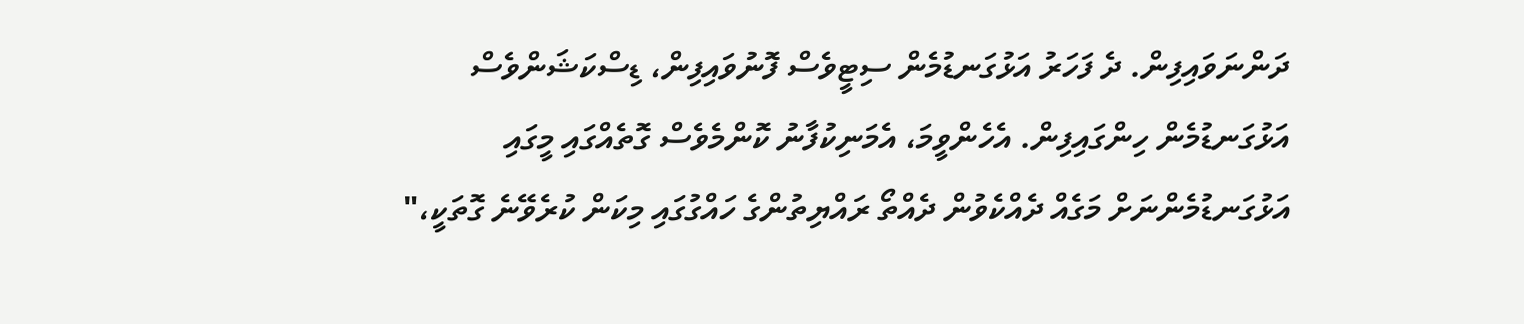ދަންނަވައިފިން. ދެ ފަހަރު އަޅުގަނޑުމެން ސިޓީވެސް ފޮނުވައިފިން، ޑިސްކަޝަންވެސް އަޅުގަނޑުމެން ހިންގައިފިން. އެހެންވީމަ، އެމަނިކުފާނު ކޮންމެވެސް ގޮތެއްގައި މީގައި އަޅުގަނޑުމެންނަށް މަގެއް ދެއްކެވުން ދެއްތޯ ރައްޔިތުންގެ ހައްގުގައި މިކަން ކުރެވޭނެ ގޮތަކީ،"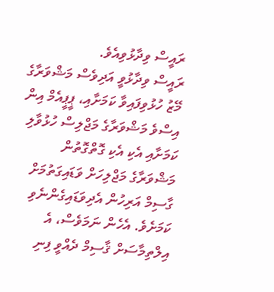ރައީސް ވިދާޅުވިއެވެ.
ރައީސް ވިދާޅުވީ އަދިވެސް މަޝްވަރާގެ މޭޒު ހުޅުވިފައިވާ ކަމަށާއި، ޕީޕީއެމް އިން އިސްވެ މަޝްވަރާގެ މަޖްލިސް ހުޅުވާލި ކަމަށާއި އެކި އެކި ގޮތްގޮތުން މަޝްވަރާގެ މަޖްލިހަށް ވަޑައިގަތުމަށް ގާސިމް އަރިހުން އެދިވަޑައިގެންނެވި ކަމަށެވެ. އެހެން ނަމަވެސް، އެ އިލްތިމާސަށް ޤާސިމް ދެއްވީ ފިނި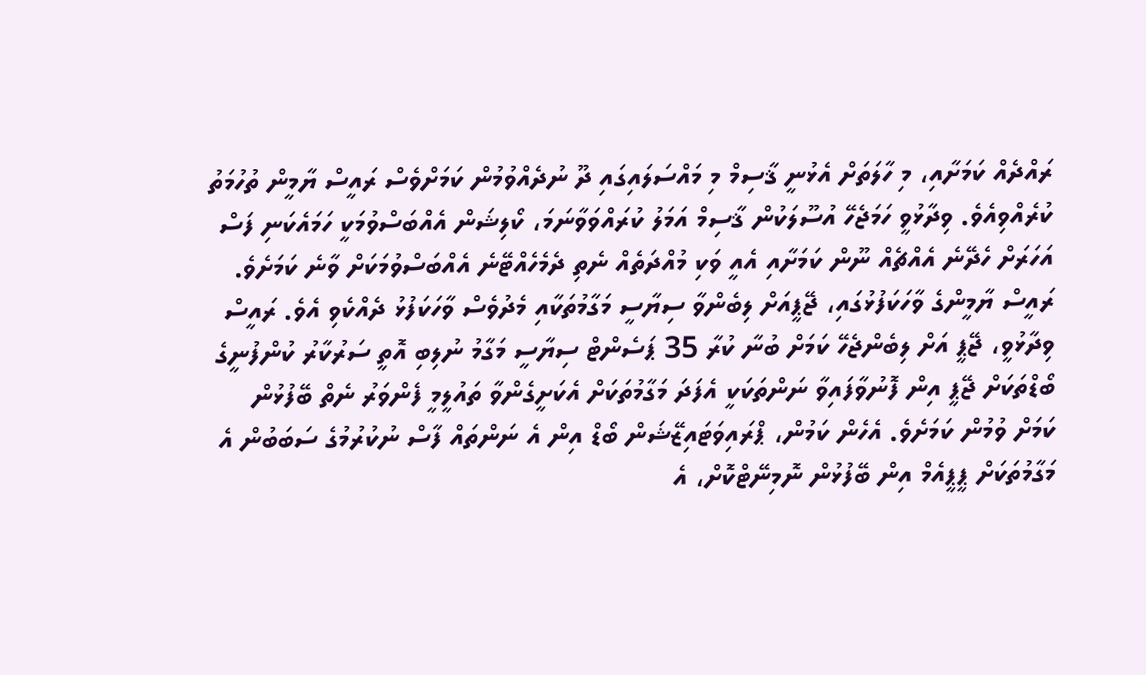ރައްދެއް ކަމަށާއި، މި ހާލަތަށް އެޅުނީ ޤާސިމް މި މައްސަލައިގައި ދޫ ނުދެއްވުމުން ކަމަށްވެސް ރައީސް ޔާމީން ތުހުމަތު ކުރެއްވިއެވެ. ވިދާޅުވީ ހަމަޖެހޭ އުސޫލަކުން ޤާސިމް އަމަލު ކުރައްވަވާނަމަ، ކޯލިޝަން އެއްބަސްވުމަކީ ހަމައެކަނި ފަސް އަހަރަށް ހެދޭނެ އެއްޗެއް ނޫން ކަމަށާއި އެއީ ވަކި މުއްދަތެއް ނެތި ދެމެހެއްޓޭނެ އެއްބަސްވުމަކަށް ވާނެ ކަމަށެވެ.
ރައީސް ޔާމީންގެ ވާހަކަފުޅުގައި، ޖޭޕީއަށް ލިބެންވާ ސިޔާސީ މަގާމުތަކާއި މެދުވެސް ވާހަކަފުޅު ދެއްކެވި އެވެ. ރައީސް ވިދާޅުވީ، ޖޭޕީ އަށް ލިބެންޖެހޭ ކަމަށް ބުނާ ކުރާ 35 ޕަސެންޓް ސިޔާސީ މަގާމު ނުލިބި އޮތީ ސަރުކާރު ކުންފުނީގެ ބޯޑްތަކަށް ޖޭޕީ އިން ފޮނުވާފައިވާ ނަންތަކަކީ އެފަދަ މަގާމުތަކަށް އެކަށީގެންވާ ތައުލީމީ ފެންވަރު ނެތް ބޭފުޅުން ކަމަށް ވުމުން ކަމަށެވެ. އެހެން ކަމުން، ޕްރައިވަޓައިޒޭޝަން ބޯޑް އިން އެ ނަންތައް ފާސް ނުކުރުމުގެ ސަބަބުން އެ މަގާމުތަކަށް ޕީޕީއެމް އިން ބޭފުޅުން ނޮމިނޭޓްކޮށް، އެ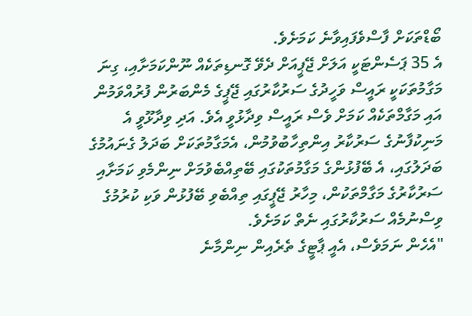ބޯޑްތަކަށް ފާސްވެފައިވާނެ ކަމަށެވެ.
އެ 35 ޕަސެންޓަކީ އަލަށް ޖޭޕީއަށް ދެވޭ ގޮނޑިތަކެއް ނޫންކަމަށާއި، ގިނަ މަގާމުތަކަކީ ރައީސް ވަހީދުގެ ސަރުކާރުގައި ޖޭޕީގެ މެންބަރުން ފުރުއްވަމުން އައި މަގާމްތަކެއް ކަމަށް ވެސް ރައީސް ވިދާޅުވީ އެވެ. އަދި ވިދާޅޫވީ އެ މަނިކުފާނުގެ ސަރުކާރު އިންތިހާބުވުމުން، އެމަގާމުތަކަށް ބަދަލު ގެނައުމުގެ ބަދަލުގައި، އެ ބޭފުޅުންގެ މަގާމުތަކުގައި ބޭތިއްބެވުމަށް ނިންމެވި ކަމަށާއި ސަރުކާރުގެ މަގާމްތަކުން، މިހާރު ޖޭޕީގައި ތިއްބެވި ބޭފުޅުން ވަކި ކުރުމުގެ ވިސްނުމެއް ސަރުކާރުގައި ނެތް ކަމަށެވެ.
"އެހެން ނަމަވެސް، އެއީ ޕާޓީގެ ތެރެއިން ނިންމާނެ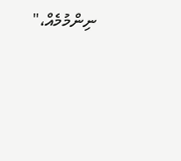ނިންމުމެއް،"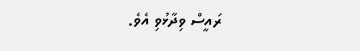ރައީސް ވިދާޅުވި އެވެ.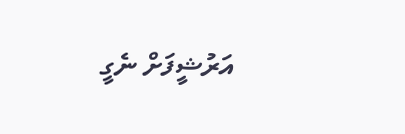އަރުޝީފަށް ނެގީ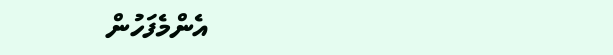އެންމެފަހުން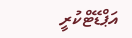އަޕްޑޭޓްކުރީ